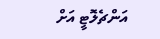އަންޗެލޮޓީ އަށް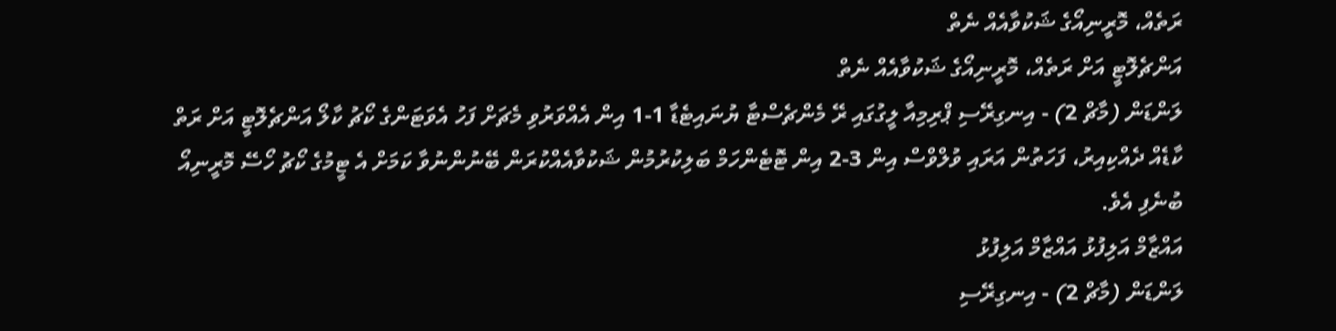ރަތެއް، މޮރީނިއޯގެ ޝަކުވާއެއް ނެތް
އަންޗެލޮޓީ އަށް ރަތެއް، މޮރީނިއޯގެ ޝަކުވާއެއް ނެތް
ލަންޑަން (މާޗް 2) - އިނގިރޭސި ޕްރިމިއާ ލީގުގައި ރޭ މެންޗެސްޓާ ޔުނައިޓެޑާ 1-1 އިން އެއްވަރުވި މެޗަށް ފަހު އެވަޓަންގެ ކޯޗު ކާލޯ އަންޗެލޮޓީ އަށް ރަތް ކާޑެއް ދެއްކިއިރު، ފަހަތުން އަރައި ވުލްވްސް އިން 3-2 އިން ޓޮޓެންހަމް ބަލިކުރުމުން ޝަކުވާއެއްކުރަން ބޭނުންނުވާ ކަމަށް އެ ޓީމުގެ ކޯޗު ހޯސޭ މޮރީނިއޯ ބުނެފި އެވެ.
އައްޒާމް އަލިފުޅު އައްޒާމް އަލިފުޅު
ލަންޑަން (މާޗް 2) - އިނގިރޭސި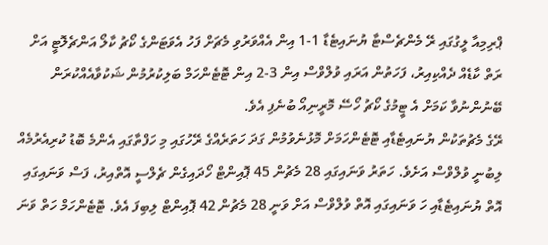ޕްރިމިއާ ލީގުގައި ރޭ މެންޗެސްޓާ ޔުނައިޓެޑާ 1-1 އިން އެއްވަރުވި މެޗަށް ފަހު އެވަޓަންގެ ކޯޗު ކާލޯ އަންޗެލޮޓީ އަށް ރަތް ކާޑެއް ދެއްކިއިރު، ފަހަތުން އަރައި ވުލްވްސް އިން 3-2 އިން ޓޮޓެންހަމް ބަލިކުރުމުން ޝަކުވާއެއްކުރަން ބޭނުންނުވާ ކަމަށް އެ ޓީމުގެ ކޯޗު ހޯސޭ މޮރީނިއޯ ބުނެފި އެވެ.
ރޭގެ މެޗުތަކުން ޔުނައިޓެޑާއި ޓޮޓެންހަމަށް މޮޅުނެވުމުން ގަދަ ހަތަރެއްގެ ރޭހުގައި މި ހަފްތާގައި އެންމެ ބޮޑު ކުރިއެރުމެއް ލިބުނީ ވުލްވްސް އަށެވެ. ހަތަރު ވަނައިގައި 28 މެޗުން 45 ޕޮއިންޓް ހޯދައިގެން ޗެލްސީ އޮތްއިރު، ފަސް ވަނައިގައި އޮތް ޔުނައިޓެޑާއި ހަ ވަނައިގައި އޮތް ވުލްވްސް އަށް ވަނީ 28 މެޗުން 42 ޕޮއިންޓް ލިބިފަ އެވެ. ޓޮޓެންހަމް ހަތް ވަނަ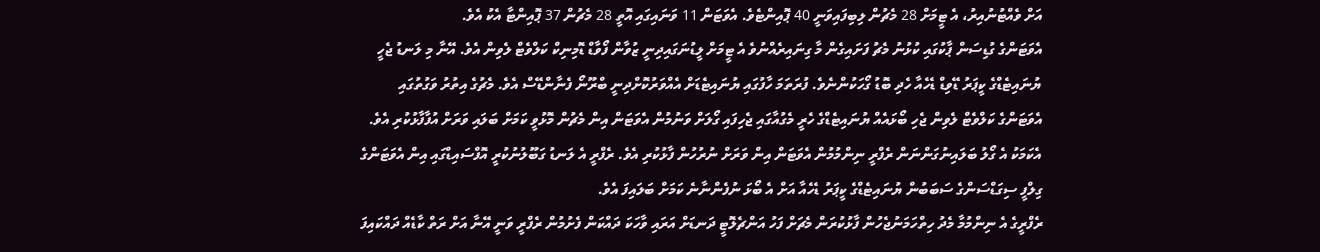އަށް ވެއްޓުނުއިރު، އެ ޓީމަށް 28 މެޗުން ލިބިފައިވަނީ 40 ޕޮއިންޓެވެ. އެވަޓަން 11 ވަނައިގައި އޮތީ 28 މެޗުން 37 ޕޮއިންޓާ އެކު އެވެ.
އެވަޓަންގެ ގުޑިސަން ޕާކުގައި ކުޅުނު މެޗު ފަށައިގެން މާ ގިނައިރެއްނުވެ އެ ޓީމަށް ލީޑުނަގައިދިނީ ޒުވާން ފޯވާޑް ޑޮމިނިކް ކަލްވެޓް ލެވިން އެވެ. އޭނާ މި ލަނޑު ޖެހީ ޔުނައިޓެޑްގެ ކީޕަރު ޑޭވިޑް ޑެހެއާ ހެދި ބޮޑު ގޯހަކުންނެވެ. ފުރަތަމަ ހާފުގައި ޔުނައިޓެޑަށް އެއްވަރުކޮށްދިނީ ބްރޫނޯ ފެނާންޑޭސް އެވެ. މެޗުގެ އިތުރު ވަގުތުގައި އެވަޓަންގެ ކަލްވެޓް ލެވިން ޖެހި ބޯޅައެއް ޔުނައިޓެޑްގެ ހެރީ މެގުއާގައި ޖެހިފައި ގޯލަށް ވަނުމުން އެވަޓަން އިން މެޗުން މޮޅުވީ ކަމަށް ބަލައި ވަރަށް އުފާފާޅުކުރި އެވެ. އެކަމަކު އެ ގޯލު ބަލައިނުގަންނަން ރެފްރީ ނިންމުމުން އެވަޓަން އިން ވަރަށް ނުރުހުން ފާޅުކުރި އެވެ. ރެފްރީ އެ ލަނޑު ގަބޫލުނުކުރީ އޮފްސައިޑްގައި އިން އެވަޓަންގެ ގިލްފީ ސިގަޑްސަންގެ ސަބަބުން ޔުނައިޓެޑްގެ ކީޕަރު ޑެހެއާ އަށް އެ ބޯޅަ ނުފެންނާނެ ކަމަށް ބަލައިފަ އެވެ.
ރެފްރީގެ އެ ނިންމުމާ މެދު ހިތްހަމަނުޖެހުން ފާޅުކުރަން މެޗަށް ފަހު އަންޗެލޮޓީ ދަނޑަށް އަރައި ވާހަކަ ދައްކަން ފެށުމުން ރެފްރީ ވަނީ އޭނާ އަށް ރަތް ކާޑެއް ދައްކައިފަ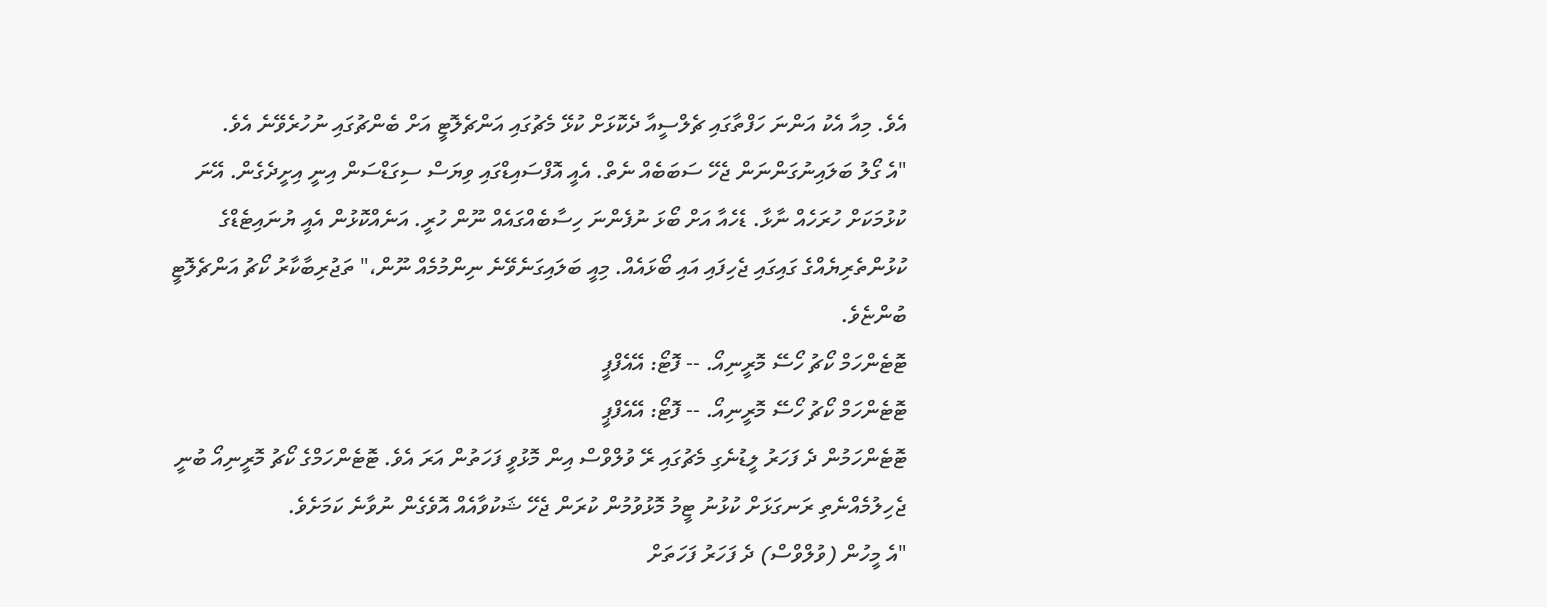އެވެ. މިއާ އެކު އަންނަ ހަފްތާގައި ޗެލްސީއާ ދެކޮޅަށް ކުޅޭ މެޗުގައި އަންޗެލޮޓީ އަށް ބެންޗުގައި ނުހުރެވޭނެ އެވެ.
"އެ ގޯލު ބަލައިނުގަންނަން ޖެހޭ ސަބަބެއް ނެތް. އެއީ އޮފްސައިޑްގައި ވިޔަސް ސިގަޑްސަން އިނީ އިށީދެގެން. އޭނަ ކުޅުމަކަށް ހުރަހެއް ނާޅާ. ޑެހެއާ އަށް ބޯޅަ ނުފެންނަ ހިސާބެއްގައެއް ނޫން ހުރީ. އަނެއްކޮޅުން އެއީ ޔުނައިޓެޑްގެ ކުޅުންތެރިޔެއްގެ ގައިގައި ޖެހިފައި އައި ބޯޅައެއް. މިއީ ބަލައިގަނެވޭނެ ނިންމުމެއް ނޫން،" ތަޖުރިބާކާރު ކޯޗު އަންޗެލޮޓީ ބުންޏެވެ.
ޓޮޓެންހަމް ކޯޗު ހޯސޭ މޮރީނިއޯ. -- ފޮޓޯ: އޭއެފްޕީ
ޓޮޓެންހަމް ކޯޗު ހޯސޭ މޮރީނިއޯ. -- ފޮޓޯ: އޭއެފްޕީ
ޓޮޓެންހަމުން ދެ ފަހަރު ލީޑުނެގި މެޗުގައި ރޭ ވުލްވްސް އިން މޮޅުވީ ފަހަތުން އަރަ އެވެ. ޓޮޓެންހަމްގެ ކޯޗު މޮރީނިއޯ ބުނީ ޖެހިލުމެއްނެތި ރަނގަޅަށް ކުޅުނު ޓީމު މޮޅުވުމުން ކުރަން ޖެހޭ ޝަކުވާއެއް އޮވެގެން ނުވާނެ ކަމަށެވެ.
"އެ މީހުން (ވުލްވްސް) ދެ ފަހަރު ފަހަތަށް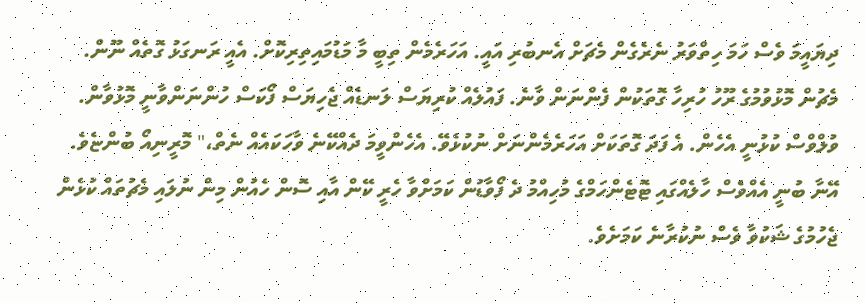ދިޔައީމަ ވެސް ހަމަ ހިތްވަރު ނެރެގެން މެޗަށް އެނބުރި އައީ. އަހަރެމެން ތިބީ މާ މަޑުމައިތިރިކޮށް. އެއީ ރަނގަޅު ގޮތެއް ނޫން. މެޗުން މޮޅުވުމުގެ ރޫހު ހުރިހާ ގޮތަކުން ފެންނަން ވާނެ. ފައުލެއް ކުރިޔަސް ލަނޑެއް ޖެހިޔަސް ފޯކަސް ހުންނަންވާނީ މޮޅުވާން. ވުލްވްސް ކުޅުނީ އެހެން. އެ ފަދަ ގޮތަކަށް އަހަރެމެންނަށް ނުކުޅެވޭ. އެހެންވީމަ ދެއްކޭނެ ވާހަކައެއް ނެތް،" މޮރީނިއޯ ބުންޏެވެ.
އޭނާ ބުނީ އެއްވެސް ހާލެއްގައި ޓޮޓެންހަމްގެ މުހިއްމު ދެ ފޯވާޑުން ކަމަށްވާ ހެރީ ކޭން އާއި ސޮން ހެއުން މިން ނުލައި މެޗުތައް ކުޅެން ޖެހުމުގެ ޝަކުވާ ވެސް ނުކުރާނެ ކަމަށެވެ.